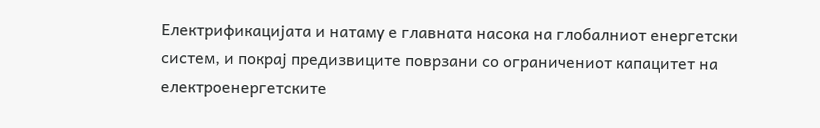Електрификацијата и натаму е главната насока на глобалниот енергетски систем, и покрај предизвиците поврзани со ограничениот капацитет на електроенергетските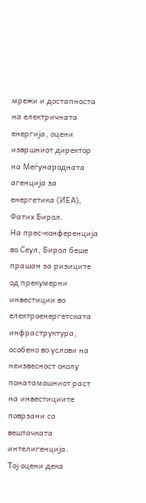мрежи и достапноста на електричната енергија, оцени извршниот директор на Меѓународната агенција за енергетика (ИЕА), Фатих Бирол.
На прес-конференција во Сеул, Бирол беше прашан за ризиците од прекумерни инвестиции во електроенергетската инфраструктура, особено во услови на неизвесност околу понатамошниот раст на инвестициите поврзани со вештачката интелигенција.
Тој оцени дека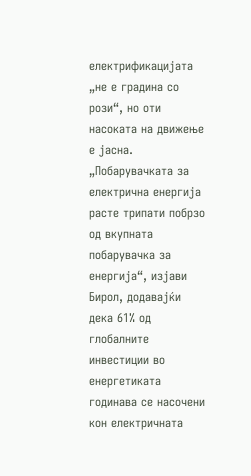електрификацијата „не е градина со рози“, но оти насоката на движење е јасна.
„Побарувачката за електрична енергија расте трипати побрзо од вкупната побарувачка за енергија“, изјави Бирол, додавајќи дека 61% од глобалните инвестиции во енергетиката годинава се насочени кон електричната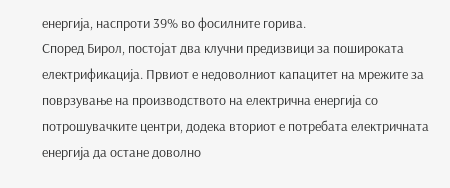енергија, наспроти 39% во фосилните горива.
Според Бирол, постојат два клучни предизвици за пошироката електрификација. Првиот е недоволниот капацитет на мрежите за поврзување на производството на електрична енергија со потрошувачките центри, додека вториот е потребата електричната енергија да остане доволно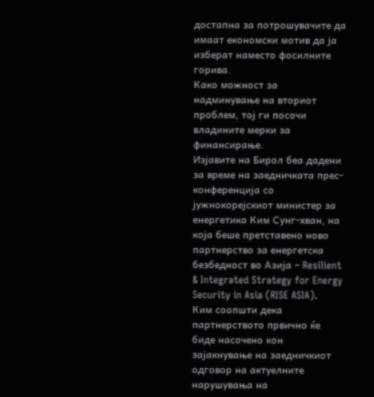достапна за потрошувачите да имаат економски мотив да ја изберат наместо фосилните горива.
Како можност за надминување на вториот проблем, тој ги посочи владините мерки за финансирање.
Изјавите на Бирол беа дадени за време на заедничката прес-конференција со јужнокорејскиот министер за енергетика Ким Сунг-хван, на која беше претставено ново партнерство за енергетска безбедност во Азија – Resilient & Integrated Strategy for Energy Security in Asia (RISE ASIA).
Ким соопшти дека партнерството првично ќе биде насочено кон зајакнување на заедничкиот одговор на актуелните нарушувања на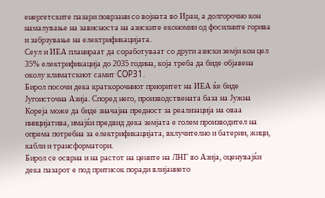енергетските пазари поврзани со војната во Иран, а долгорочно кон намалување на зависноста на азиските економии од фосилните горива и забрзување на електрификацијата.
Сеул и ИЕА планираат да соработуваат со други азиски земји кон цел 35% електрификација до 2035 година, која треба да биде објавена околу климатскиот самит COP31.
Бирол посочи дека краткорочниот приоритет на ИЕА ќе биде Југоисточна Азија. Според него, производствената база на Јужна Кореја може да биде значајна предност за реализација на оваа иницијатива, имајќи предвид дека земјата е голем производител на опрема потребна за електрификацијата, вклучително и батерии, жици, кабли и трансформатори.
Бирол се осврна и на растот на цените на ЛНГ во Азија, оценувајќи дека пазарот е под притисок поради влијанието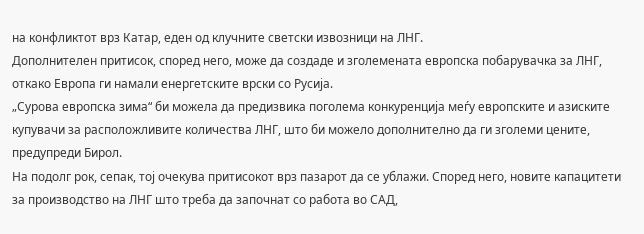на конфликтот врз Катар, еден од клучните светски извозници на ЛНГ.
Дополнителен притисок, според него, може да создаде и зголемената европска побарувачка за ЛНГ, откако Европа ги намали енергетските врски со Русија.
„Сурова европска зима“ би можела да предизвика поголема конкуренција меѓу европските и азиските купувачи за расположливите количества ЛНГ, што би можело дополнително да ги зголеми цените, предупреди Бирол.
На подолг рок, сепак, тој очекува притисокот врз пазарот да се ублажи. Според него, новите капацитети за производство на ЛНГ што треба да започнат со работа во САД,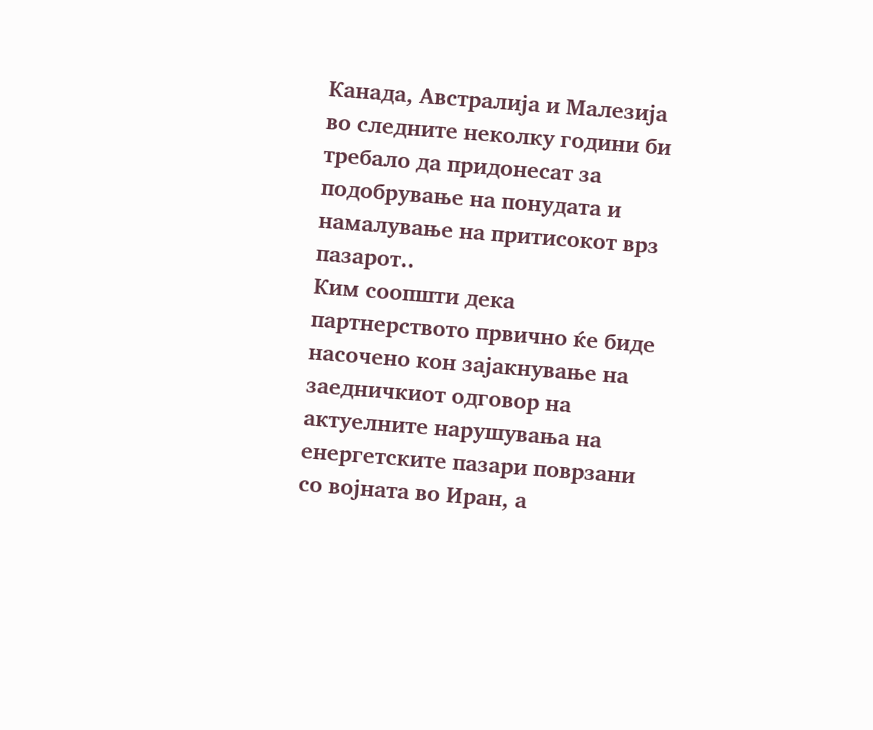Канада, Австралија и Малезија во следните неколку години би требало да придонесат за подобрување на понудата и намалување на притисокот врз пазарот..
Ким соопшти дека партнерството првично ќе биде насочено кон зајакнување на заедничкиот одговор на актуелните нарушувања на енергетските пазари поврзани со војната во Иран, а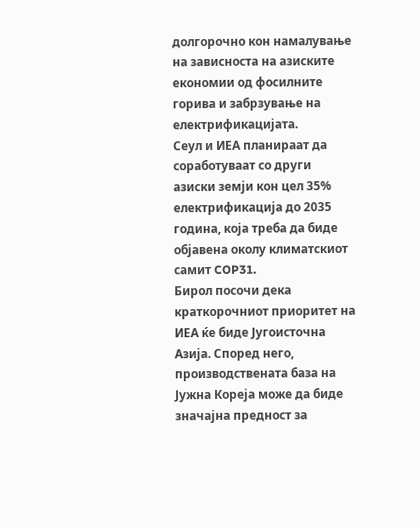долгорочно кон намалување на зависноста на азиските економии од фосилните горива и забрзување на електрификацијата.
Сеул и ИЕА планираат да соработуваат со други азиски земји кон цел 35% електрификација до 2035 година, која треба да биде објавена околу климатскиот самит COP31.
Бирол посочи дека краткорочниот приоритет на ИЕА ќе биде Југоисточна Азија. Според него, производствената база на Јужна Кореја може да биде значајна предност за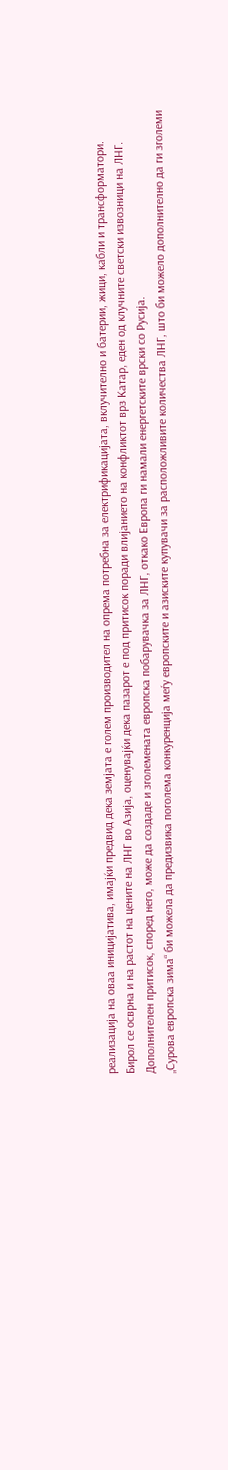реализација на оваа иницијатива, имајќи предвид дека земјата е голем производител на опрема потребна за електрификацијата, вклучително и батерии, жици, кабли и трансформатори.
Бирол се осврна и на растот на цените на ЛНГ во Азија, оценувајќи дека пазарот е под притисок поради влијанието на конфликтот врз Катар, еден од клучните светски извозници на ЛНГ.
Дополнителен притисок, според него, може да создаде и зголемената европска побарувачка за ЛНГ, откако Европа ги намали енергетските врски со Русија.
„Сурова европска зима“ би можела да предизвика поголема конкуренција меѓу европските и азиските купувачи за расположливите количества ЛНГ, што би можело дополнително да ги зголеми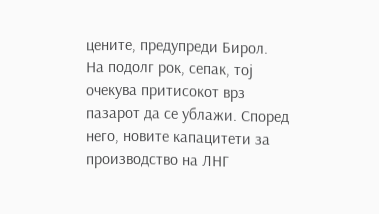цените, предупреди Бирол.
На подолг рок, сепак, тој очекува притисокот врз пазарот да се ублажи. Според него, новите капацитети за производство на ЛНГ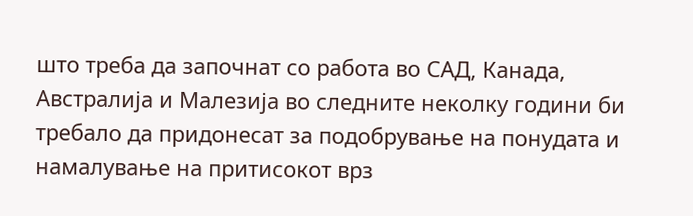што треба да започнат со работа во САД, Канада, Австралија и Малезија во следните неколку години би требало да придонесат за подобрување на понудата и намалување на притисокот врз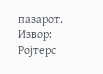пазарот.
Извор: Ројтерс